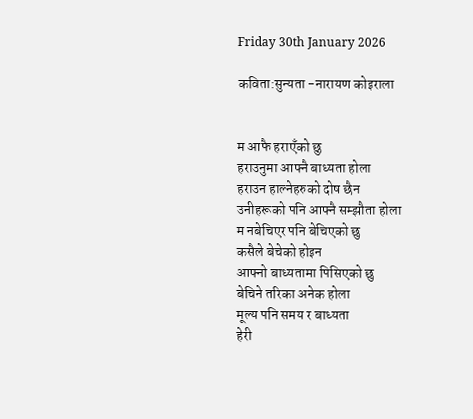Friday 30th January 2026

कविता:सुन्यता -नारायण कोइराला


म आफै हराएँको छु
हराउनुमा आफ्नै बाध्यता होला
हराउन हाल्नेहरुको दोष छैन
उनीहरूको पनि आफ्नै सम्झौता होला
म नबेचिएर पनि बेचिएको छु
कसैले बेचेको होइन
आफ्नो बाध्यतामा पिसिएको छु
बेचिने तरिका अनेक होला
मूल्य पनि समय र बाध्यता
हेरी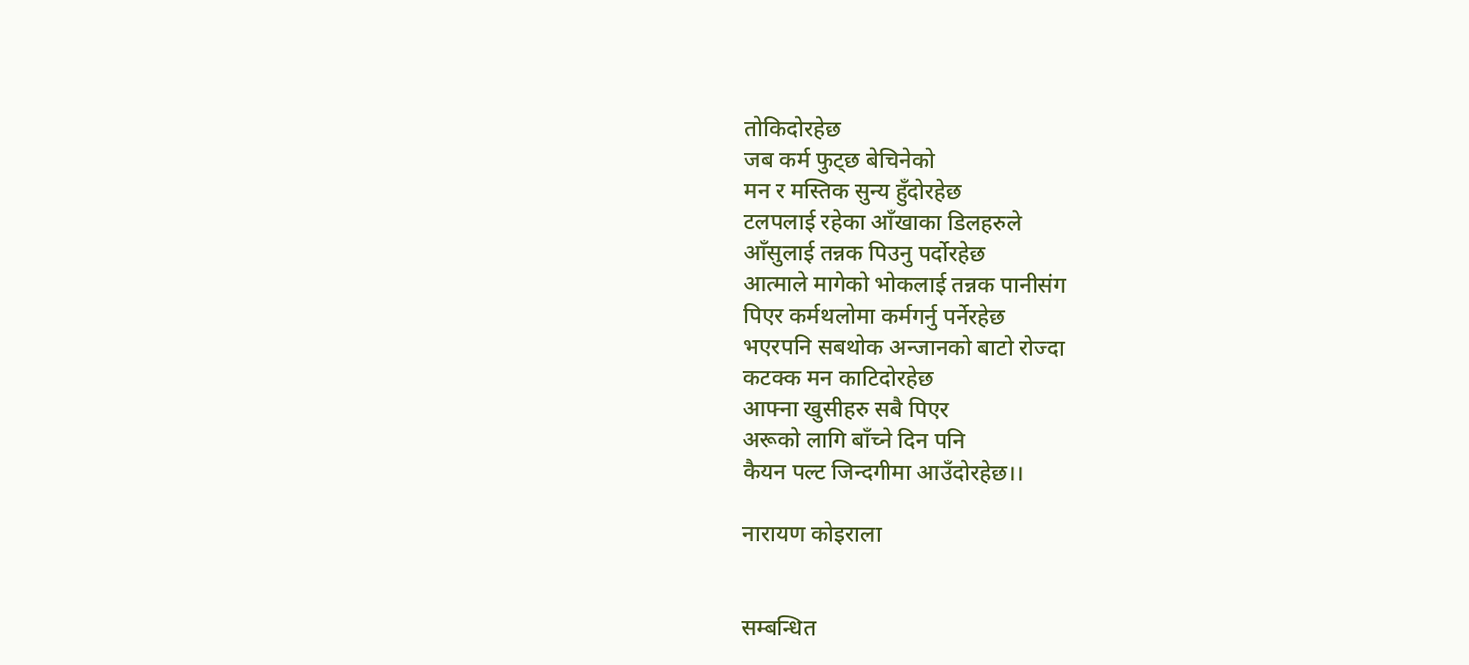तोकिदोरहेछ
जब कर्म फुट्छ बेचिनेको
मन र मस्तिक सुन्य हुँदोरहेछ
टलपलाई रहेका आँखाका डिलहरुले
आँसुलाई तन्नक पिउनु पर्दोरहेछ
आत्माले मागेको भोकलाई तन्नक पानीसंग
पिएर कर्मथलोमा कर्मगर्नु पर्नेरहेछ
भएरपनि सबथोक अन्जानको बाटो रोज्दा
कटक्क मन काटिदोरहेछ
आफ्ना खुसीहरु सबै पिएर
अरूको लागि बाँच्ने दिन पनि
कैयन पल्ट जिन्दगीमा आउँदोरहेछ।।

नारायण कोइराला


सम्बन्धित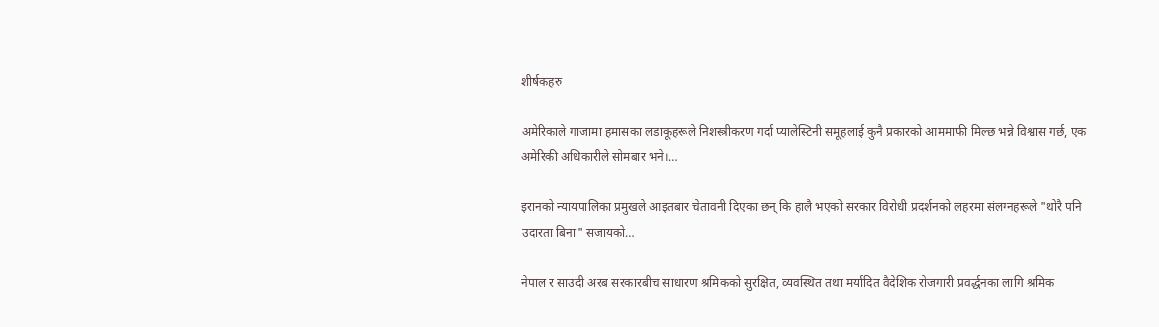शीर्षकहरु

अमेरिकाले गाजामा हमासका लडाकूहरूले निशस्त्रीकरण गर्दा प्यालेस्टिनी समूहलाई कुनै प्रकारको आममाफी मिल्छ भन्ने विश्वास गर्छ, एक अमेरिकी अधिकारीले सोमबार भने।…

इरानको न्यायपालिका प्रमुखले आइतबार चेतावनी दिएका छन् कि हालै भएको सरकार विरोधी प्रदर्शनको लहरमा संलग्नहरूले "थोरै पनि उदारता बिना" सजायको…

नेपाल र साउदी अरब सरकारबीच साधारण श्रमिकको सुरक्षित, व्यवस्थित तथा मर्यादित वैदेशिक रोजगारी प्रवर्द्धनका लागि श्रमिक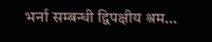भर्ना सम्बन्धी द्विपक्षीय श्रम…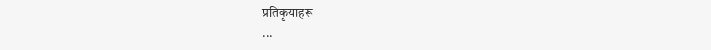प्रतिकृयाहरू
...